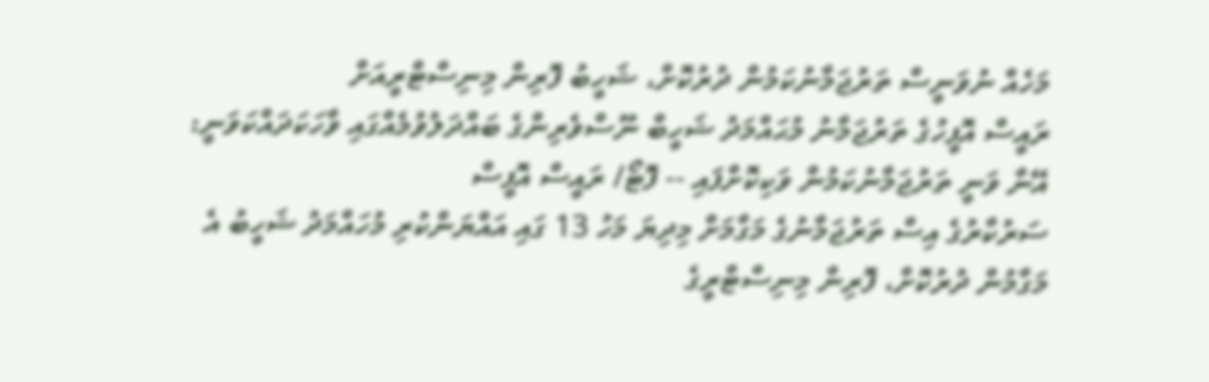މަހެއް ނުވަނީސް ތަރުޖަމާނުކަމުން ދުރުކޮށް، ޝަހީބު ފޮރިން މިނިސްޓްރީއަށް
ރައީސް އޮފީހުގެ ތަރުޖަމާނު މުޙައްމަދު ޝަހީބް ނޫސްވެރިންގެ ބައްދަލުވުމެއްގައި ވާހަކަދައްކަވަނީ: އޭނާ ވަނީ ތަރުޖަމާނުކަމުން ވަކިކޮށްފައި -- ފޮޓޯ/ ރައީސް އޮފީސް
ސަރުކާރުގެ އިސް ތަރުޖަމާނުގެ މަގާމަށް މިދިޔަ މަހު 13 ގައި އައްޔަންކުރި މުހައްމަދު ޝަހީބު އެ މަގާމުން ދުރުކޮށް، ފޮރިން މިނިސްޓްރީގެ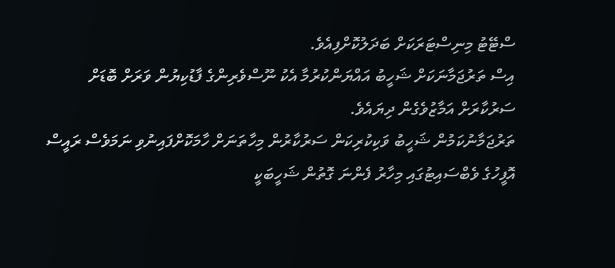ސްޓޭޓު މިނިސްޓަރަކަށް ބަދަލުކޮށްފިއެވެ.
އިސް ތަރުޖަމާނަކަށް ޝަހީބު އައްޔަންކުރުމާ އެކު ނޫސްވެރިންގެ ފާޑުކިޔުން ވަރަށް ބޮޑަށް ސަރުކާރަށް އަމާޒުވެގެން ދިޔައެވެ.
ތަރުޖަމާނުކަމުން ޝަހީބު ވަކިކުރިކަން ސަރުކާރުން މިހާތަނަށް ހާމަކޮށްފައިނުވި ނަމަވެސް ރައީސް އޮފީހުގެ ވެބްސައިޓުގައި މިހާރު ފެންނަ ގޮތުން ޝަހީބަކީ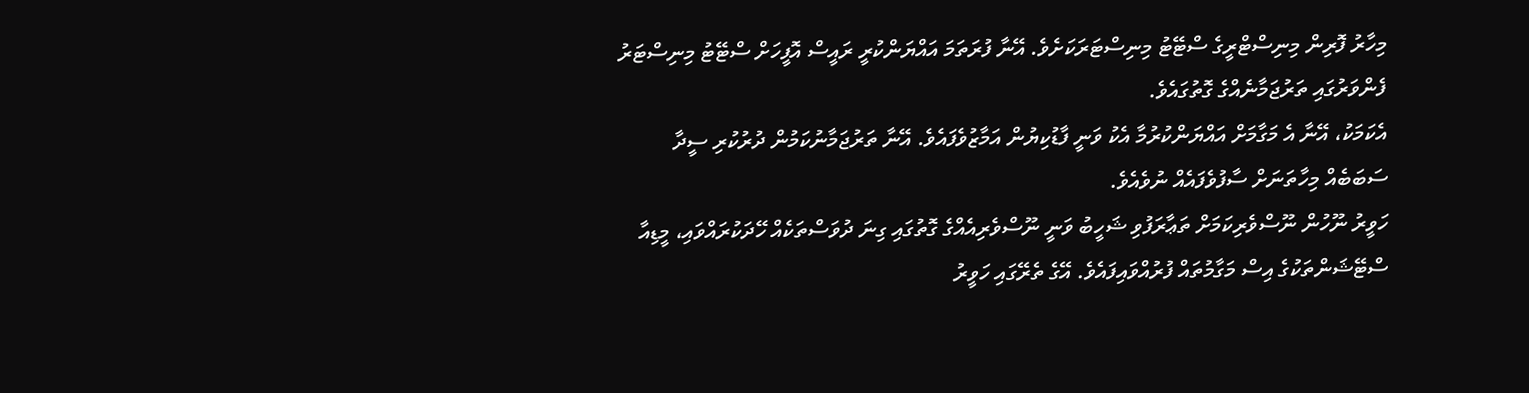މިހާރު ފޮރިން މިނިސްޓްރީގެ ސްޓޭޓު މިނިސްޓަރަކަށެވެ. އޭނާ ފުރަތަމަ އައްޔަންކުރީ ރައީސް އޮފީހަށް ސްޓޭޓު މިނިސްޓަރު ފެންވަރުގައި ތަރުޖަމާނެއްގެ ގޮތުގައެވެ.
އެކަމަކު، އޭނާ އެ މަގާމަށް އައްޔަންކުރުމާ އެކު ވަނީ ފާޑުކިޔުން އަމާޒުވެފައެވެ. އޭނާ ތަރުޖަމާނުކަމުން ދުރުކުރި ސީދާ ސަބަބެއް މިހާތަނަށް ސާފުވެފައެއް ނުވެއެވެ.
ހަވީރު ނޫހުން ނޫސްވެރިކަމަށް ތަޢާރަފުވި ޝަހީބު ވަނީ ނޫސްވެރިއެއްގެ ގޮތުގައި ގިނަ ދުވަސްތަކެއް ހޭދަކުރައްވައި، މީޑިއާ ސްޓޭޝަންތަކުގެ އިސް މަގާމުތައް ފުރުއްވައިފައެވެ. އޭގެ ތެރޭގައި ހަވީރު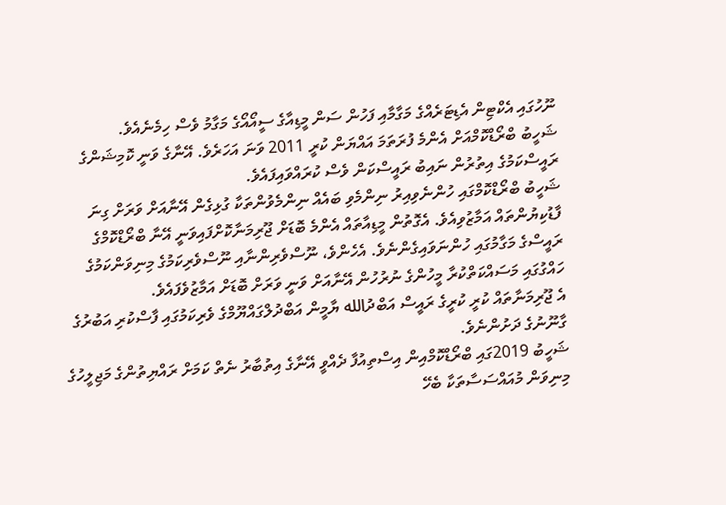ނޫހުގައި އެކްޓިން އެޑިޓަރެއްގެ މަގާމާއި ފަހުން ސަން މީޑިއާގެ ސީއޯއޯގެ މަގާމު ވެސް ހިމެނެއެވެ.
ޝަހީބު ބްރޯޑްކޮމްއަށް އެންމެ ފުރަތަމަ އައްޔަން ކުރީ 2011 ވަނަ އަހަރެވެ. އޭނާގެ ވަނީ ކޮމިޝަންގެ ރައީސްކަމުގެ އިތުރުން ނައިބު ރައީސްކަން ވެސް ކުރައްވައިފައެވެ.
ޝަހީބު ބްރޯޑްކޮމްގައި ހުންނެވިއިރު ނިންމެވި ބައެއް ނިންމެވުންތަކާ ގުޅިގެން އޭނާއަށް ވަރަށް ގިނަ ފާޑުކިޔުންތައް އަމާޒުވިއެވެ. އެގޮތުން މީޑިއާތައް އެންމެ ބޮޑަށް ޖޫރިމަނާކޮށްފައިވަނީ އޭނާ ބްރޯޑްކޮމްގެ ރައީސްގެ މަގާމުގައި ހުންނަވައިގެންނެވެ. އެހެންވެ، ނޫސްވެރިންނާއި ނޫސްވެރިކަމުގެ މިނިވަންކަމުގެ ހައްގުގައި މަސައްކަތްކުރާ މީހުންގެ ނުރުހުން އޭނާއަށް ވަނީ ވަރަށް ބޮޑަށް އަމާޒުވެފައެވެ.
އެ ޖޫރިމަނާތައް ކުރީ ކުރީގެ ރައީސް އަބްދުالله ޔާމީން އަބްދުލްގައްޔޫމްގެ ވެރިކަމުގައި ފާސްކުރި އަބުރުގެ ގާނޫނުގެ ދަށުންނެވެ.
ޝަހީބު 2019ގައި ބްރޯޑްކޮމްއިން އިސްތިއުފާ ދެއްވީ އޭނާގެ އިތުބާރު ނެތް ކަމަށް ރައްޔިތުންގެ މަޖިލީހުގެ މިނިވަން މުއައްސަސާތަކާ ބެހޭ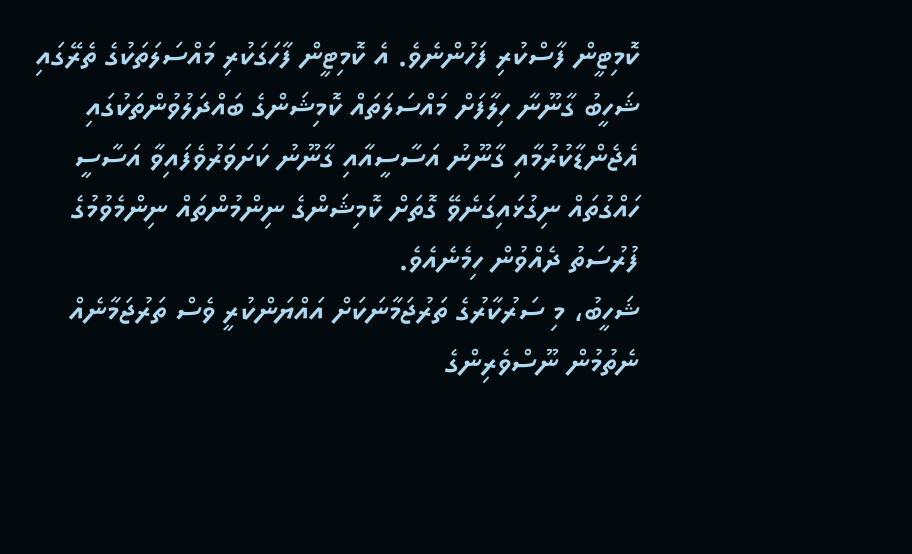ކޮމިޓީން ފާސްކުރި ފަހުންނެވެ. އެ ކޮމިޓީން ފާހަގަކުރި މައްސަލަތަކުގެ ތެރޭގައި ޝަހީބު ގާނޫނާ ހިލާފަށް މައްސަލަތައް ކޮމިޝަންގެ ބައްދަލުވުންތަކުގައި އެޖެންޑާކުރުމާއި ގާނޫނު އަސާސީއާއި ގާނޫނު ކަށަވަރުވެފައިވާ އަސާސީ ހައްގުތައް ނިގުޅައިގަނެވޭ ގޮތަށް ކޮމިޝަންގެ ނިންމުންތައް ނިންމެވުމުގެ ފުރުސަތު ދެއްވުން ހިމެނެއެވެ.
ޝަހީބު، މި ސަރުކާރުގެ ތަރުޖަމާނަކަށް އައްޔަންކުރީ ވެސް ތަރުޖަމާނެއް ނެތުމުން ނޫސްވެރިންގެ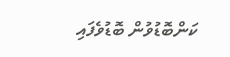ކަންބޮޑުވުން ބޮޑުވެފައި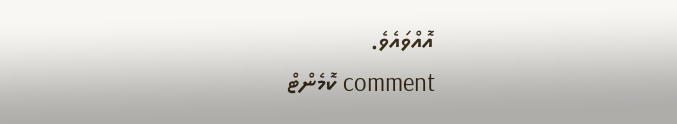އޮއްވައެވެ.
comment ކޮމެންޓް